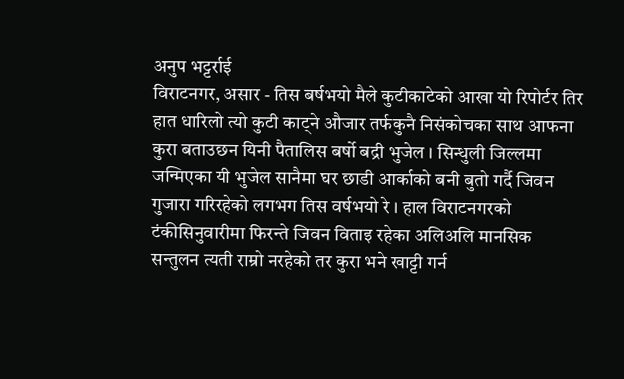अनुप भट्टर्राई
विराटनगर, असार - तिस बर्षभयो मैले कुटीकाटेको आखा यो रिपोर्टर तिर हात धारिलो त्यो कुटी काट्ने औजार तर्फकुनै निसंकोचका साथ आफना कुरा बताउछन यिनी पैतालिस बर्षो बद्री भुजेल । सिन्धुली जिल्लमा जन्मिएका यी भुजेल सानैमा घर छाडी आर्काको बनी बुतो गर्दै जिवन गुजारा गरिरहेको लगभग तिस वर्षभयो रे । हाल विराटनगरको टंकीसिनुवारीमा फिरन्ते जिवन विताइ रहेका अलिअलि मानसिक सन्तुलन त्यती राम्रो नरहेको तर कुरा भने खाट्टी गर्न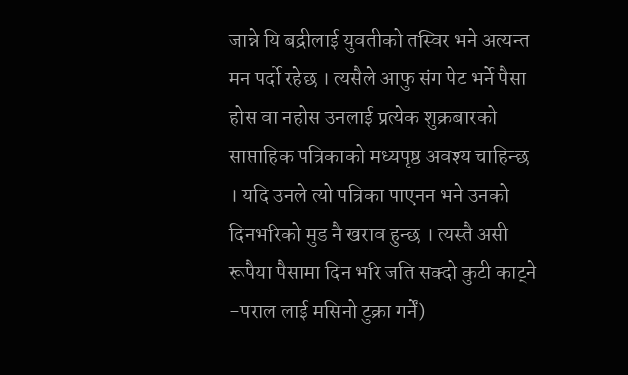जान्ने यि बद्रीलाई युवतीको तस्विर भने अत्यन्त मन पर्दो रहेछ । त्यसैले आफु संग पेट भर्ने पैसा होस वा नहोस उनलाई प्रत्येक शुक्रबारको साप्ताहिक पत्रिकाको मध्यपृष्ठ अवश्य चाहिन्छ । यदि उनले त्यो पत्रिका पाएनन भने उनको दिनभरिको मुड नै खराव हुन्छ । त्यस्तै असी रूपैया पैसामा दिन भरि जति सक्दो कुटी काट्ने -पराल लाई मसिनो टुक्रा गर्नें)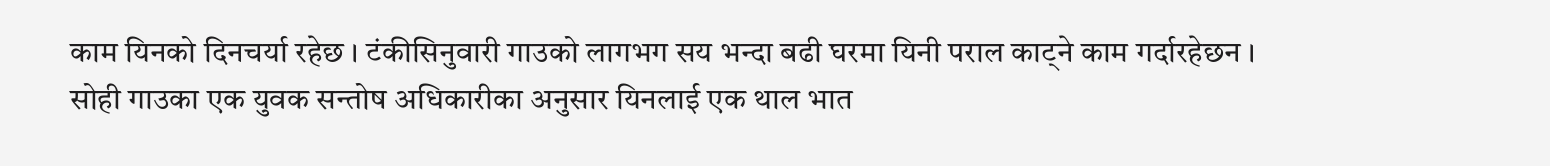काम यिनको दिनचर्या रहेछ । टंकीसिनुवारी गाउको लागभग सय भन्दा बढी घरमा यिनी पराल काट्ने काम गर्दारहेछन । सोही गाउका एक युवक सन्तोष अधिकारीका अनुसार यिनलाई एक थाल भात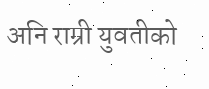अनि राम्री युवतीको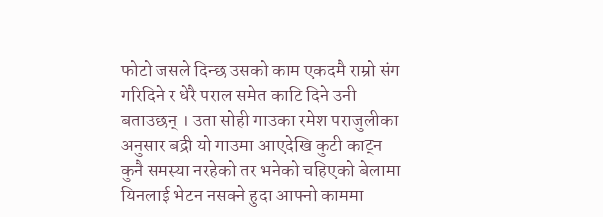फोटो जसले दिन्छ उसको काम एकदमै राम्रो संग गरिदिने र धेरै पराल समेत काटि दिने उनी बताउछन् । उता सोही गाउका रमेश पराजुलीका अनुसार बद्री यो गाउमा आएदेखि कुटी काट्न कुनै समस्या नरहेको तर भनेको चहिएको बेलामा यिनलाई भेटन नसक्ने हुदा आफ्नो काममा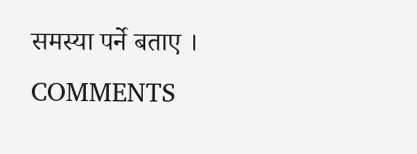समस्या पर्ने बताए ।
COMMENTS